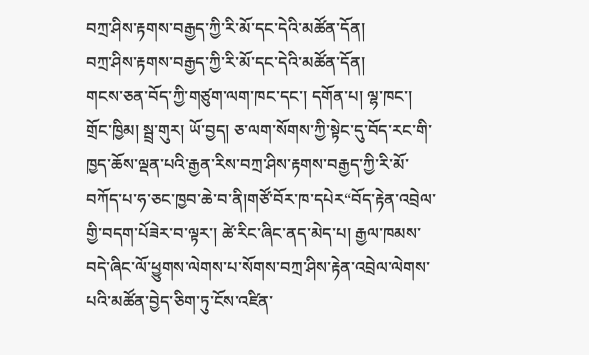བཀྲ་ཤིས་རྟགས་བརྒྱད་ཀྱི་རི་མོ་དང་དེའི་མཚོན་དོན།
བཀྲ་ཤིས་རྟགས་བརྒྱད་ཀྱི་རི་མོ་དང་དེའི་མཚོན་དོན།
གངས་ཅན་བོད་ཀྱི་གཙུག་ལག་ཁང་དང་། དགོན་པ། ལྷ་ཁང་། གྲོང་ཁྱིམ། སྦྲ་གུར། ཡོ་བྱད། ཅ་ལག་སོགས་ཀྱི་སྟེང་དུ་བོད་རང་གི་ཁྱད་ཆོས་ལྡན་པའི་རྒྱན་རིས་བཀྲ་ཤིས་རྟགས་བརྒྱད་ཀྱི་རི་མོ་བཀོད་པ་ཧ་ཅང་ཁྱབ་ཆེ་བ་ནི།གཙོ་བོར་ཁ་དཔེར“བོད་རྟེན་འབྲེལ་གྱི་བདག་པོཟེར་བ་ལྟར་། ཚེ་རིང་ཞིང་ནད་མེད་པ། རྒྱལ་ཁམས་བདེ་ཞིང་ལོ་ཕྱུགས་ལེགས་པ་སོགས་བཀྲ་ཤིས་རྟེན་འབྲེལ་ལེགས་པའི་མཚོན་བྱེད་ཅིག་ཏུ་ངོས་འཛིན་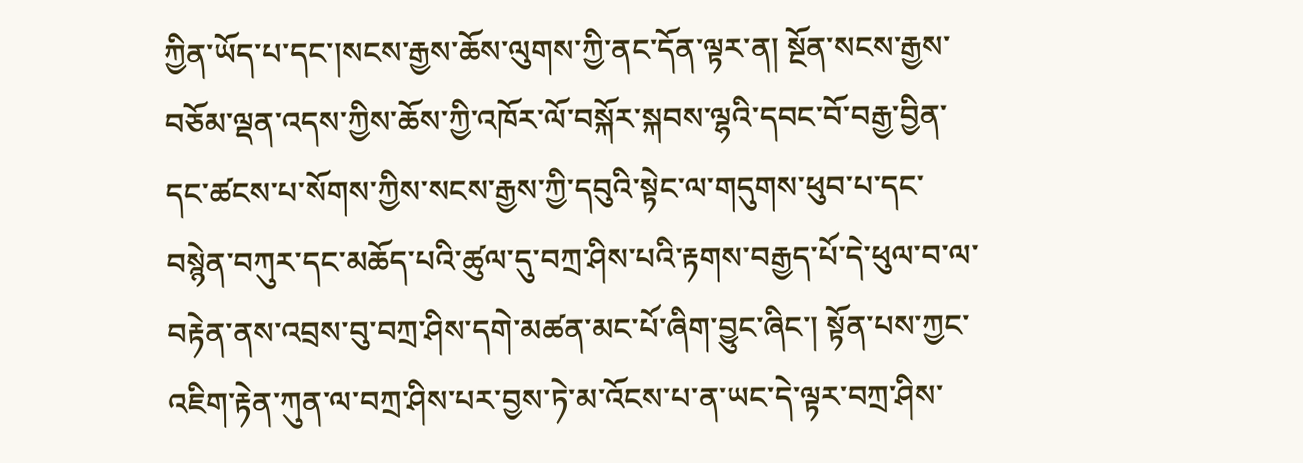ཀྱིན་ཡོད་པ་དང་།སངས་རྒྱས་ཆོས་ལུགས་ཀྱི་ནང་དོན་ལྟར་ན། སྔོན་སངས་རྒྱས་བཅོམ་ལྡན་འདས་ཀྱིས་ཆོས་ཀྱི་འཁོར་ལོ་བསྐོར་སྐབས་ལྷའི་དབང་བོ་བརྒྱ་བྱིན་དང་ཚངས་པ་སོགས་ཀྱིས་སངས་རྒྱས་ཀྱི་དབུའི་སྟེང་ལ་གདུགས་ཕུབ་པ་དང་བསྙེན་བཀུར་དང་མཆོད་པའི་ཚུལ་དུ་བཀྲ་ཤིས་པའི་རྟགས་བརྒྱད་པོ་དེ་ཕུལ་བ་ལ་བརྟེན་ནས་འབྲས་བུ་བཀྲ་ཤིས་དགེ་མཚན་མང་པོ་ཞིག་བྱུང་ཞིང་། སྟོན་པས་ཀྱང་འཇིག་རྟེན་ཀུན་ལ་བཀྲ་ཤིས་པར་བྱས་ཏེ་མ་འོངས་པ་ན་ཡང་དེ་ལྟར་བཀྲ་ཤིས་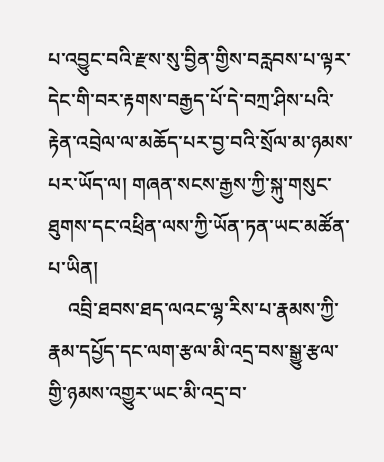པ་འབྱུང་བའི་རྫས་སུ་བྱིན་གྱིས་བརླབས་པ་ལྟར་དེང་གི་བར་རྟགས་བརྒྱད་པོ་དེ་བཀྲ་ཤིས་པའི་རྟེན་འབྲེལ་ལ་མཆོད་པར་བྱ་བའི་སྲོལ་མ་ཉམས་པར་ཡོད་ལ། གཞན་སངས་རྒྱས་ཀྱི་སྐུ་གསུང་ཐུགས་དང་འཕྲིན་ལས་ཀྱི་ཡོན་ཏན་ཡང་མཚོན་པ་ཡིན།
    འབྲི་ཐབས་ཐད་ལའང་ལྷ་རིས་པ་རྣམས་ཀྱི་རྣམ་དཔྱོད་དང་ལག་རྩལ་མི་འདྲ་བས་སྒྱུ་རྩལ་གྱི་ཉམས་འགྱུར་ཡང་མི་འདྲ་བ་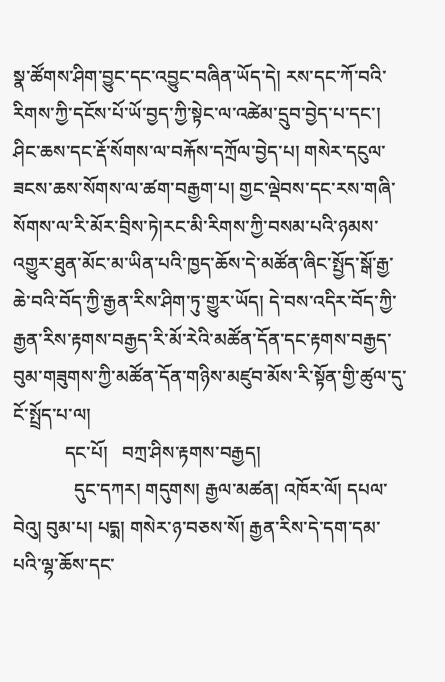སྣ་ཚོགས་ཤིག་བྱུང་དང་འབྱུང་བཞིན་ཡོད་དེ། རས་དང་ཀོ་བའི་རིགས་ཀྱི་དངོས་པོ་ཡོ་བྱད་ཀྱི་སྟེང་ལ་འཚེམ་དྲུབ་བྱེད་པ་དང་། ཤིང་ཆས་དང་རྡོ་སོགས་ལ་བརྐོས་དཀྲོལ་བྱེད་པ། གསེར་དངུལ་ཟངས་ཆས་སོགས་ལ་ཚག་བརྒྱག་པ། གྱང་ལྡེབས་དང་རས་གཞི་སོགས་ལ་རི་མོར་བྲིས་ཏེ།རང་མི་རིགས་ཀྱི་བསམ་པའི་ཉམས་འགྱུར་ཐུན་མོང་མ་ཡིན་པའི་ཁྱད་ཆོས་དེ་མཚོན་ཞིང་སྤྱོད་སྒོ་རྒྱ་ཆེ་བའི་བོད་ཀྱི་རྒྱན་རིས་ཤིག་ཏུ་གྱུར་ཡོད། དེ་བས་འདིར་བོད་ཀྱི་རྒྱན་རིས་རྟགས་བརྒྱད་རི་མོ་རེའི་མཚོན་དོན་དང་རྟགས་བརྒྱད་བུམ་གཟུགས་ཀྱི་མཚོན་དོན་གཉིས་མཛུབ་མོས་རི་སྟོན་གྱི་ཚུལ་དུ་ངོ་སྤྲོད་པ་ལ།
           དང་པོ།   བཀྲ་ཤིས་རྟགས་བརྒྱད།
             དུང་དཀར། གདུགས། རྒྱལ་མཚན། འཁོར་ལོ། དཔལ་བེའུ། བུམ་པ། པདྨ། གསེར་ཉ་བཅས་སོ། རྒྱན་རིས་དེ་དག་དམ་པའི་ལྷ་ཆོས་དང་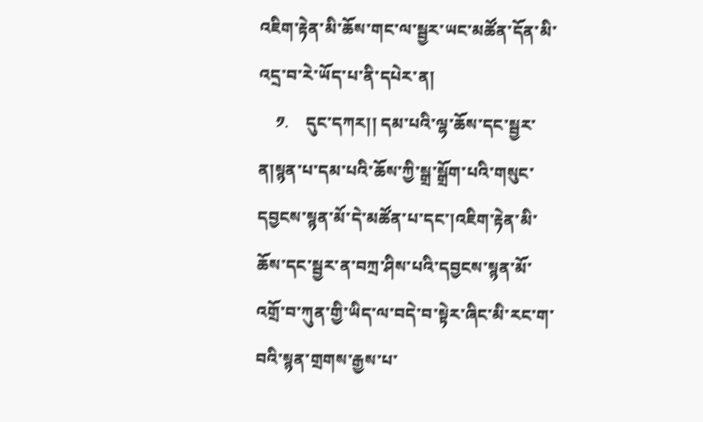འཇིག་རྟེན་མི་ཆོས་གང་ལ་སྦྱར་ཡང་མཚོན་དོན་མི་འདྲ་བ་རེ་ཡོད་པ་ནི་དཔེར་ན།
    ༡.    དུང་དཀར།། དམ་པའི་ལྷ་ཆོས་དང་སྦྱར་ན།སྙན་པ་དམ་པའི་ཆོས་ཀྱི་སྒྲ་སྒྲོག་པའི་གསུང་དབྱངས་སྙན་མོ་དེ་མཚོན་པ་དང་།འཇིག་རྟེན་མི་ཆོས་དང་སྦྱར་ན་བཀྲ་ཤིས་པའི་དབྱངས་སྙན་མོ་འགྲོ་བ་ཀུན་གྱི་ཡིད་ལ་བདེ་བ་སྟེར་ཞིང་མི་རང་ག་བའི་སྙན་གྲགས་རྒྱས་པ་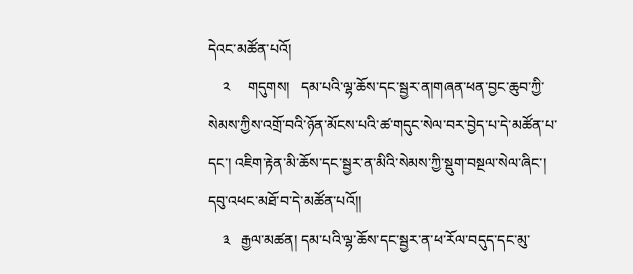དེའང་མཚོན་པའོ།
    ༢     གདུགས།   དམ་པའི་ལྷ་ཆོས་དང་སྦྱར་ན།གཞན་ཕན་བྱང་ཆུབ་ཀྱི་སེམས་ཀྱིས་འགྲོ་བའི་ཉོན་མོངས་པའི་ཚ་གདུང་སེལ་བར་བྱེད་པ་དེ་མཚོན་པ་དང་། འཇིག་རྟེན་མི་ཆོས་དང་སྦྱར་ན་མིའི་སེམས་ཀྱི་སྡུག་བསྔལ་སེལ་ཞིང་། དབུ་འཕང་མཐོ་བ་དེ་མཚོན་པའོ།།
    ༣   རྒྱལ་མཚན། དམ་པའི་ལྷ་ཆོས་དང་སྦྱར་ན་ཕ་རོལ་བདུད་དང་མུ་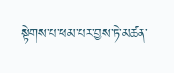སྟེགས་པ་ཕམ་པར་བྱས་ཏེ་མཚན་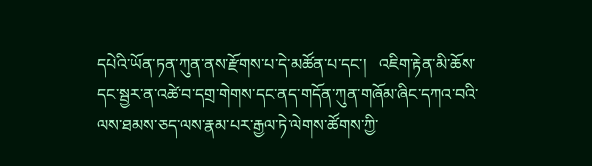དཔེའི་ཡོན་ཏན་ཀུན་ནས་རྫོགས་པ་དེ་མཚོན་པ་དང་།   འཇིག་རྟེན་མི་ཆོས་དང་སྦྱར་ན་འཚེ་བ་དགྲ་གེགས་དང་ནད་གདོན་ཀུན་གཞོམ་ཞིང་དཀའ་བའི་ལས་ཐམས་ཅད་ལས་རྣམ་པར་རྒྱལ་ཏེ་ལེགས་ཚོགས་ཀྱི་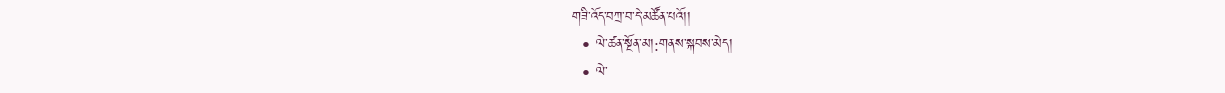གཟི་འོད་བཀྲ་བ་དེ་མཚོན་པའོ།།
  • ལེ་ཚན་སྔོན་མ།:གནས་སྐབས་མེད།
  • ལེ་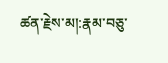ཚན་རྗེས་མ།:རྣམ་བཅུ་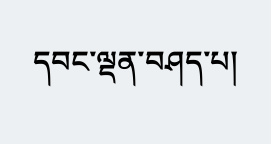དབང་ལྡན་བཤད་པ།